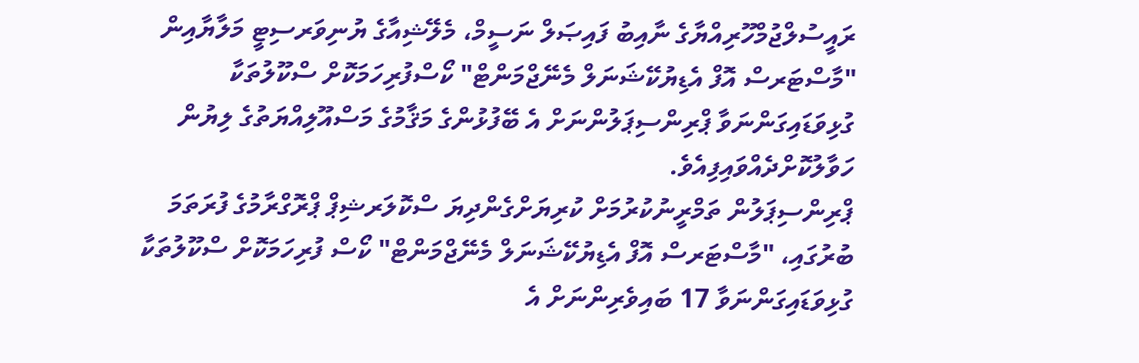ރައީސުލްޖުމްހޫރިއްޔާގެ ނާއިބު ފައިޞަލް ނަސީމް، މެލޭޝިއާގެ ޔުނިވަރސިޓީ މަލާޔާއިން "މާސްޓަރސް އޮފް އެޑިޔުކޭޝަނަލް މެނޭޖްމަންޓް" ކޯސްފުރިހަމަކޮށް ސްކޫލުތަކާ ގުޅިވަޑައިގަންނަވާ ޕްރިންސިޕަލުންނަށް އެ ބޭފުޅުންގެ މަޤާމުގެ މަސްއޫލިއްޔަތުގެ ލިޔުން ހަވާލުކޮށްދެއްވައިފިއެވެ.
ޕްރިންސިޕަލުން ތަމްރީނުކުރުމަށް ކުރިޔަށްގެންދިޔަ ސްކޮލަރޝިޕް ޕްރޮގްރާމުގެ ފުރަތަމަ ބުރުގައި، "މާސްޓަރސް އޮފް އެޑިޔުކޭޝަނަލް މެނޭޖްމަންޓް" ކޯސް ފުރިހަމަކޮށް ސްކޫލުތަކާ ގުޅިވަޑައިގަންނަވާ 17 ބައިވެރިންނަށް އެ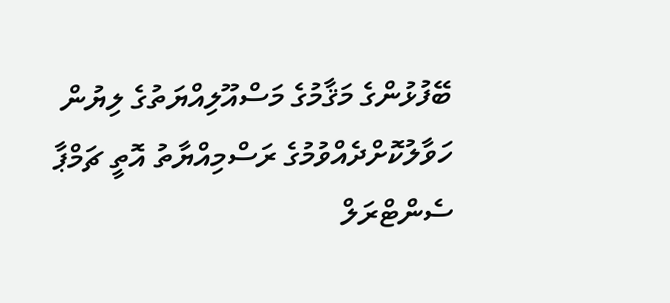ބޭފުޅުންގެ މަޤާމުގެ މަސްއޫލިއްޔަތުގެ ލިޔުން ހަވާލުކޮށްދެއްވުމުގެ ރަސްމިއްޔާތު އޮތީ ޗަމްޕާ ސެންޓްރަލް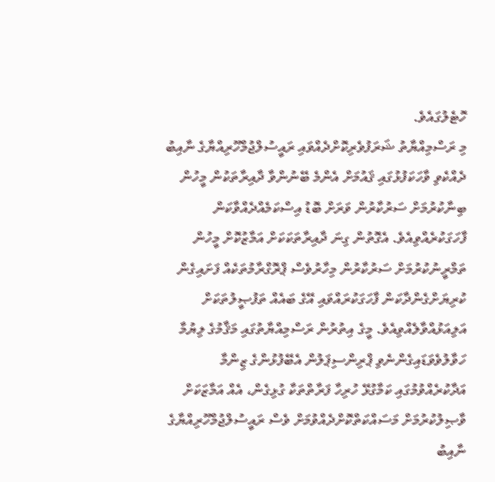ހޮޓެލުގައެވެ.
މި ރަސްމިއްޔާތު ޝަރަފުވެރިކޮށްދެއްވައި ރައީސުލްޖުމްހޫރިއްޔާގެ ނާއިބު ދެއްކެވި ވާހަކަފުޅުގައި ޤައުމަށް އެންމެ ބޭނުންވާ ދާއިރާތަކުން މީހުން ބިނާކުރުމަށް ސަރުކާރުން ވަރަށް ބޮޑު އިސްކަމެއްދެއްވާކަން ފާހަގަކުރެއްވިއެވެ. އެގޮތުން ގިނަ ދާއިރާތަކަކަށް އަމާޒުކޮށް މީހުން ތަމްރީނުކުރުމަށް ސަރުކާރުން މިހާރުވެސް ޕްރޮގްރާމުތަކެއް ފަށައިގެން ކުރިޔަށްގެންދާކަން ފާހަގަކުރައްވައި އޭގެ ބައެއް ތަފުޞީލުތަކަށް އަލިއަޅުއްވާލެއްވިއެވެ. މީގެ އިތުރުން ރަސްމިއްޔާތުގައި މަޤާމުގެ ލިޔުމާ ހަވާލުވެވަޑައިގެންނެވި ޕްރިންސިޕަލުން އެބޭފުޅުންގެ ޒިންމާ އަދާކުރެއްވުމުގައި ކަމާގުޅޭ ހުރިހާ ފަރާތްތަކާ ގުޅިގެން، އެއް އަމާޒަކަށް ވާޞިލުކުރުމަށް މަސައްކަތްކޮށްދެއްވުމަށް ވެސް ރައީސުލްޖުމްހޫރިއްޔާގެ ނާއިބު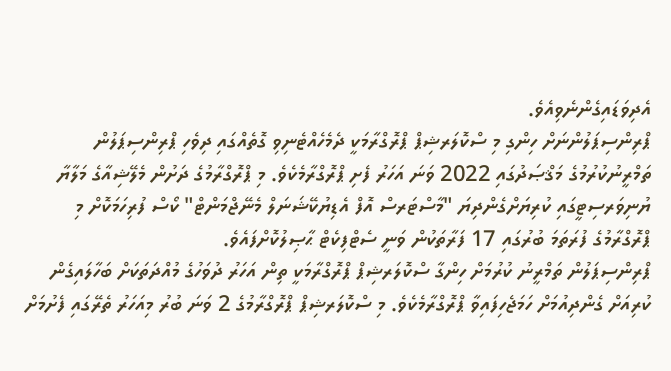އެދިވަޑައިގެންނެވިއެވެ.
ޕްރިންސިޕަލުންނަށް ހިންގި މި ސްކޮލަރޝިޕް ޕްރޮގްރާމަކީ ދެމެހެއްޓެނިވި ގޮތެއްގައި ދިވެހި ޕްރިންސިޕަލުން ތަމްރީނުކުރުމުގެ މަޤްޞަދުގައި 2022 ވަނަ އަހަރު ފެށި ޕްރޮގްރާމެކެވެ. މި ޕްރޮގްރާމުގެ ދަށުން މެލޭޝިއާގެ މަލާޔާ ޔުނިވަރސިޓީގައި ކުރިޔަށްގެންދިޔަ "މާސްޓަރސް އޮފް އެޑިޔުކޭޝަނަލް މެނޭޖްމަންޓް" ކޯސް ފުރިހަމަކޮށް މި ޕްރޮގްރާމުގެ ފުރަތަމަ ބުރުގައި 17 ފަރާތަކުން ވަނީ ސެޓްފިކެޓް ޙާޞިލުކޮށްފައެވެ.
ޕްރިންސިޕަލުން ތަމްރީނު ކުރުމަށް ހިންގާ ސްކޮލަރޝިޕް ޕްރޮގްރާމަކީ ތިން އަހަރު ދުވަހުގެ މުއްދަތަކަށް ބަހާލައިގެން ކުރިއަށް ގެންދިއުމަށް ހަމަޖެހިފައިވާ ޕްރޮގްރާމެކެވެ. މި ސްކޮލަރޝިޕް ޕްރޮގްރާމުގެ 2 ވަނަ ބުރު މިއަހަރު ތެރޭގައި ފެށުމަށް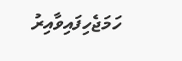ހަމަޖެހިފައިވާއިރު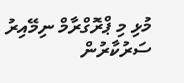މުޅި މި ޕްރޮގްރާމް ނިމޭއިރު ސަރުކާރުން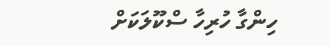ހިންގާ ހުރިހާ ސްކޫލަކަށް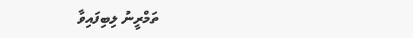ތަމްރީނު ލިބިފައިވާ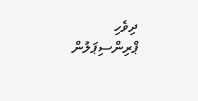ދިވެހި ޕްރިންސިޕަލުން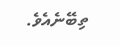ތިބޭނެއެވެ.